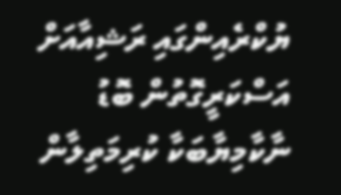ޔުކްރެއިންގައި ރަޝިއާއަށް އަސްކަރީގޮތުން ބޮޑު ނާކާމިޔާބަކާ ކުރިމަތިލާން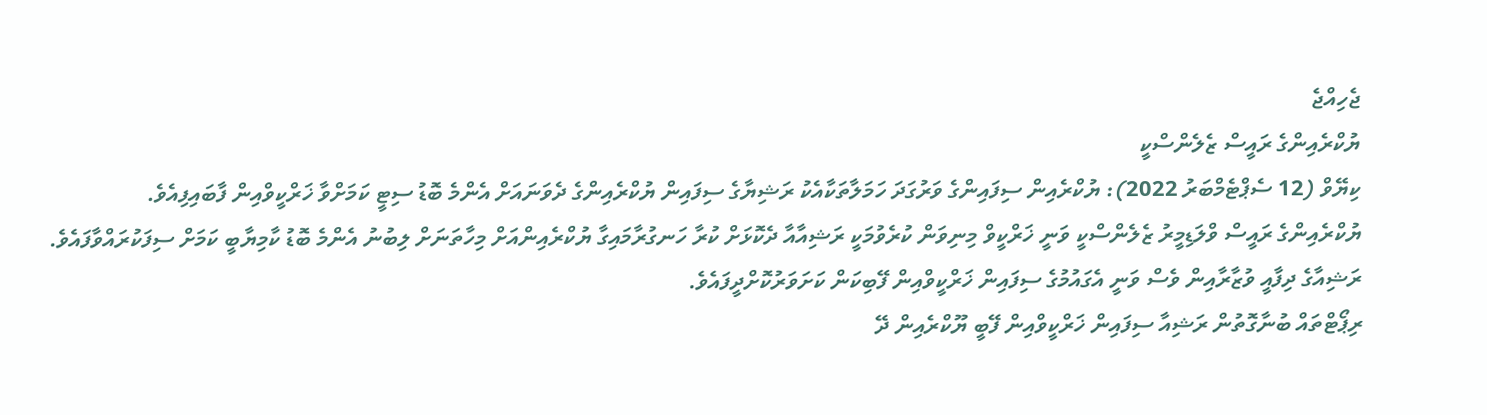ޖެހިއްޖެ
ޔުކްރެއިންގެ ރައީސް ޒެލެންސްކީ
ކިޔޭވް (12 ސެޕްޓެމްބަރު 2022): ޔުކްރެއިން ސިފައިންގެ ވަރުގަދަ ހަމަލާތަކާއެކު ރަޝިޔާގެ ސިފައިން ޔުކްރެއިންގެ ދެވަނައަށް އެންމެ ބޮޑު ސިޓީ ކަމަށްވާ ޚަރްކީވްއިން ފާބައިފިއެވެ.
ޔުކްރެއިންގެ ރައީސް ވްލަޑިމީރު ޒެލެންސްކީ ވަނީ ޚަރްކީވް މިނިވަން ކުރެވުމަކީ ރަޝިއާއާ ދެކޮޅަށް ކުރާ ހަނގުރާމައިގާ ޔުކްރެއިންއަށް މިހާތަނަށް ލިބުނު އެންމެ ބޮޑު ކާމިޔާބީ ކަމަށް ސިފަކުރައްވާފައެވެ. ރަޝިއާގެ ދިފާއީ ވުޒާރާއިން ވެސް ވަނީ އެގައުމުގެ ސިފައިން ޚަރްކީވްއިން ފޭބިކަން ކަށަވަރުކޮށްދީފައެވެ.
ރިޕޯޓްތައް ބުނާގޮތުން ރަޝިއާ ސިފައިން ޚަރްކީވްއިން ފޭބީ ޔޫކްރެއިން ދޭ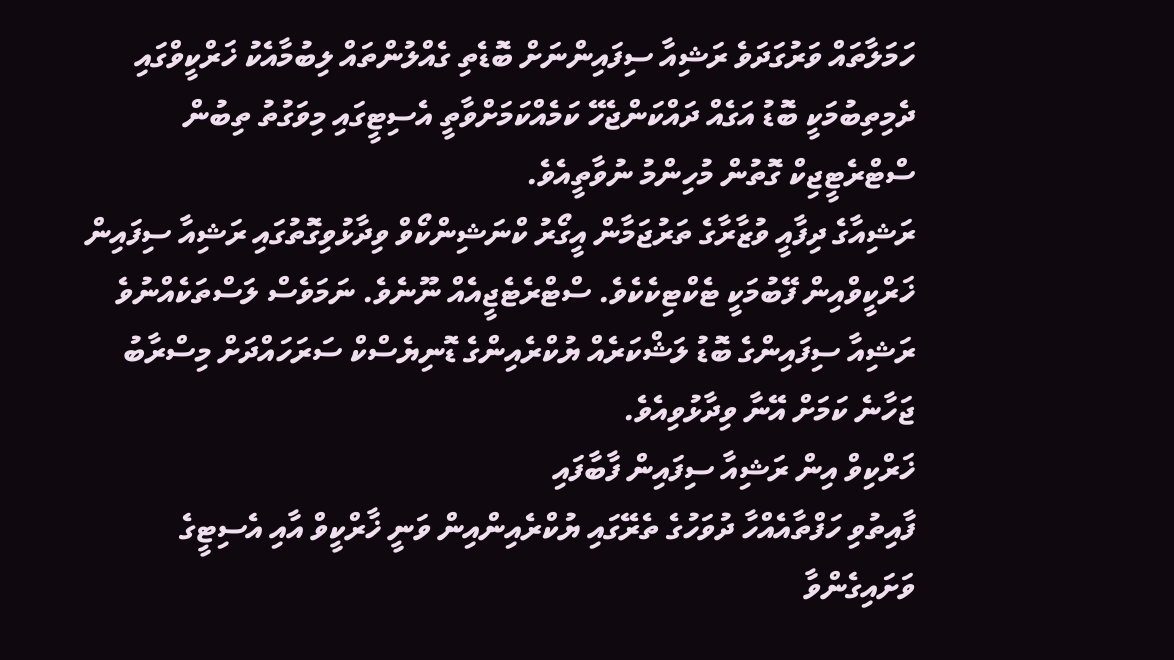ހަމަލާތައް ވަރުގަދަވެ ރަޝިއާ ސިފައިންނަށް ބޮޑެތި ގެއްލުންތައް ލިބުމާއެކު ޚަރްކީވްގައި ދެމިތިބުމަކީ ބޮޑު އަގެއް ދައްކަންޖެހޭ ކަމެއްކަމަށްވާތީ އެސިޓީގައި މިވަގުތު ތިބުން ސްޓްރެޓީޖިކް ގޮތުން މުހިންމު ނުވާތީއެވެ.
ރަޝިއާގެ ދިފާއީ ވުޒާރާގެ ތަރުޖަމާން އީގޯރު ކްނަޝިންކޯވް ވިދާޅުވިގޮތުގައި ރަޝިއާ ސިފައިން ޚަރްކީވްއިން ފޭބުމަކީ ޓެކްޓިކެކެވެ. ސްޓްރެޓެޖީއެއް ނޫނެވެ. ނަމަވެސް ލަސްތަކެއްނުވެ ރަޝިއާ ސިފައިންގެ ބޮޑު ލަޝްކަރެއް ޔުކްރެއިންގެ ޑޮނިޔެސްކް ސަރަހައްދަށް މިސްރާބު ޖަހާނެ ކަމަށް އޭނާ ވިދާޅުވިއެވެ.
ޚަރްކިވް އިން ރަޝިއާ ސިފައިން ފާބާފައި
ފާއިތުވި ހަފްތާއެއްހާ ދުވަހުގެ ތެރޭގައި ޔުކްރެއިންއިން ވަނީ ޚާރްކީވް އާއި އެސިޓީގެ ވަށައިގެންވާ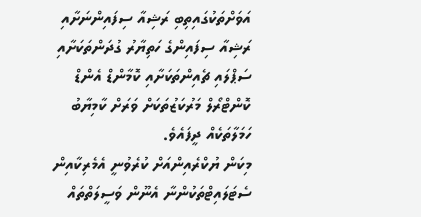އަވަށްތަކުގައިތިބި ރަޝިއާ ސިފައިންނަށާއި ރަޝިއާ ސިފައިންގެ ހަތިޔާރު ގުދަންތަކަށާއި ސަޕްލައި ޗެއިންތަކަށާއި ކޮމާންޑް އެންޑް ކޮންޓްރޯލް މަރުކަޒުތަކަށް ވަރަށް ކާމިޔާބު ހަމަލާތަކެއް ދީފައެވެ.
މިކަން ޔުކްރެއިންއަށް ކުރެވުނީ އެމެރިކާއިން ސެޓަލައިޓްތަކުންނާ އެނޫން ވަސީލަތްތައް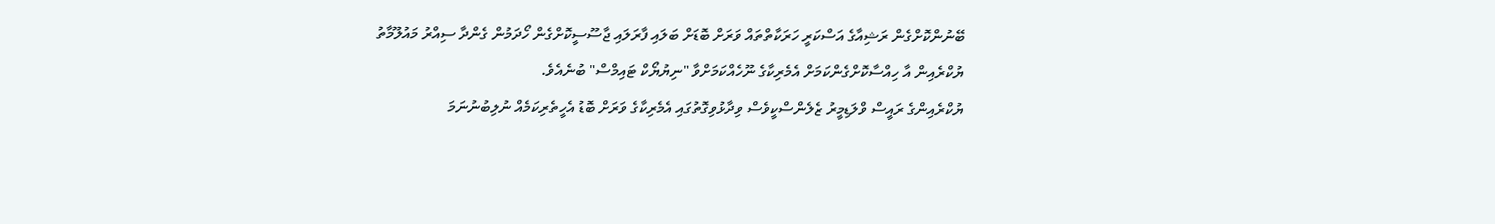ބޭނުންކޮށްގެން ރަޝިއާގެ އަސްކަރީ ހަރަކާތްތައް ވަރަށް ބޮޑަށް ބަލައި ފާރަލައި ޖާސޫސީކޮށްގެން ހޯދަމުން ގެންދާ ސިއްރު މައުލޫމާތު ޔުކްރެއިން އާ ހިއްސާކޮށްގެންކަމަށް އެމެރިކާގެ ނޫހެއްކަމަށްވާ "ނިޔުޔޯކް ޓައިމްސް" ބުނެއެވެ.
ޔުކްރެއިންގެ ރައީސް ވްލަޑިމީރު ޒެލެންސްކީވެސް ވިދާޅުވިގޮތުގައި އެމެރިކާގެ ވަރަށް ބޮޑު އެހީތެރިކަމެއް ނުލިބުނުނަމަ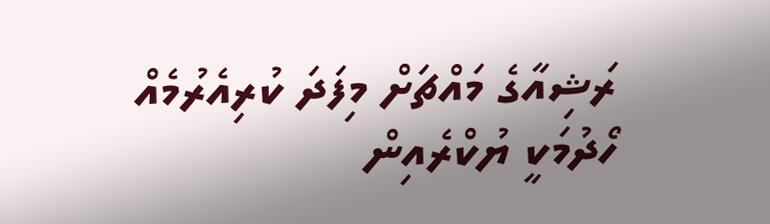ރަޝިއާގެ މައްޗަށް މިފަދަ ކުރިއެރުމެއް ހޯދުމަކީ ޔުކްރެއިން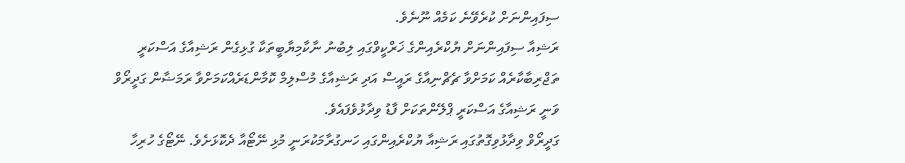ސިފައިންނަށް ކުރެވޭނެ ކަމެއް ނޫނެވެ.
ރަޝިއާ ސިފައިންނަށް ޔުކްރެއިންގެ ޚަރްކީވްގައި ލިބުނު ނާކާމިޔާބީތަކާ ގުޅިގެން ރަޝިއާގެ އަސްކަރީ ތަޖްރިބާކާރެއް ކަމަށްވާ ޗެޗްނިއާގެ ރައީސް އަދި ރަޝިއާގެ މުސްލިމް ކޮމާންޑަރެއްކަމަށްވާ ރަމަޟާން ގަދީރޯވް ވަނީ ރަޝިއާގެ އަސްކަރީ ޕްލޭންތަކަށް ފާޑު ވިދާޅުވެފައެވެ.
ގަދީރޯވް ވިދާޅުވިގޮތުގައި ރަޝިއާ ޔުކްރެއިންގައި ހަނގުރާމަކުރަނީ މުޅި ނޭޓޯއާ ދެކޮޅަށެވެ. ނޭޓޯގެ ހުރިހާ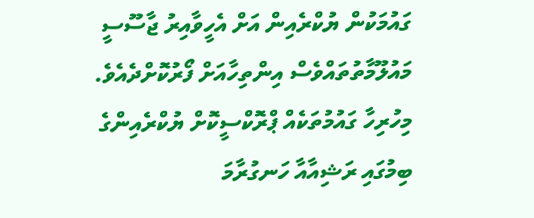ގައުމަކުން ޔުކްރެއިން އަށް އެހީވާއިރު ޖާސޫސީ މައުލޫމާތުތައްވެސް އިންތިހާއަށް ފޯރުކޮށްދެއެވެ. މިހުރިހާ ގައުމުތަކެއް ޕްރޮކްސީކޮށް ޔުކްރެއިންގެ ބިމުގައި ރަޝިއާއާ ހަނގުރާމަ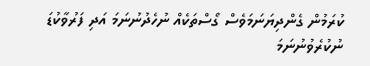ކުރަމުން ގެންދިޔަނަމަވެސް ގޯސްތަކެއް ނުހެދުނުނަމަ އަދި ފަރުވާކުޑަ ނުކުރެވުނުނަމަ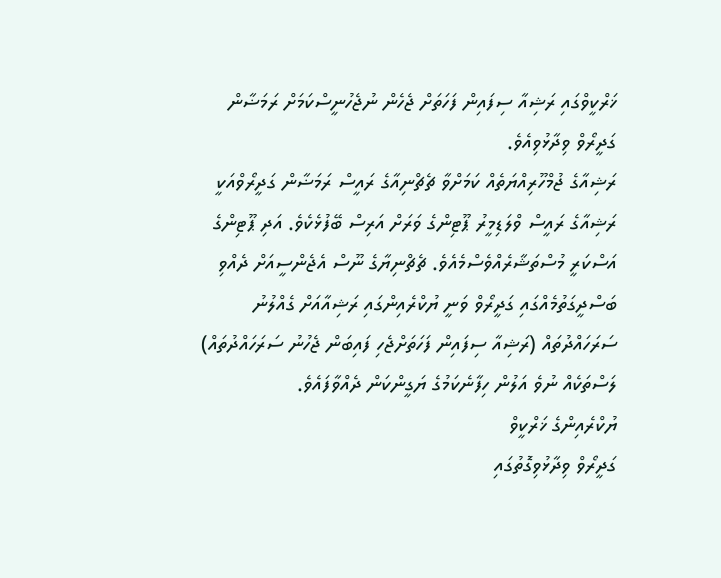ޚަރްކީވްގައި ރަޝިއާ ސިފައިން ފަހަތަށް ޖެހެން ނުޖެހުނީސްކަމަށް ރަމަޟާން ގަދީރޯވް ވިދާޅުވިއެވެ.
ރަޝިއާގެ ޖުމްހޫރިއްޔަތެއް ކަމަށްވާ ޗެޗްނިއާގެ ރައީސް ރަމަޟާން ގަދީރޯވްއަކީ ރަޝިއާގެ ރައީސް ވްލަޑިމީރު ޕޫޓިންގެ ވަރަށް އަރިސް ބޭފުޅެކެވެ. އަދި ޕޫޓިންގެ އަސްކަރީ މުސްތަޝާރެއްވެސްމެއެވެ. ޗެޗްނިޔާގެ ނޫސް އެޖެންސީއަށް ދެއްވި ބަސްދީގަތުމެއްގައި ގަދީރޯވް ވަނީ ޔުކްރެއިންގައި ރަޝިއާއަށް ގެއްލުނު ސަރަހައްދުތައް (ރަޝިއާ ސިފައިން ފަހަތަށްޖެހި ފައިބަން ޖެހުނު ސަރަހައްދުތައް) ލަސްތަކެއް ނުވެ އަލުން ހިފާނެކަމުގެ ޔަގީންކަން ދެއްވާފައެވެ.
ޔުކްރެއިންގެ ޚަރްކީވް
ގަދީރޯވް ވިދާޅުވިގޮތުގައި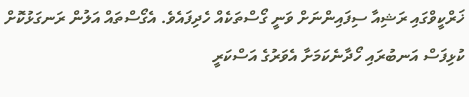ޚަރްކީވްގައި ރަޝިއާ ސިފައިންނަށް ވަނީ ގޯސްތަކެއް ހެދިފައެވެ. އެގޯސްތައް އަލުން ރަނގަޅުކޮށް ކުޅިފަސް އަނބުރައި ހޯދާނެކަމަށާ އެވަރުގެ އަސްކަރީ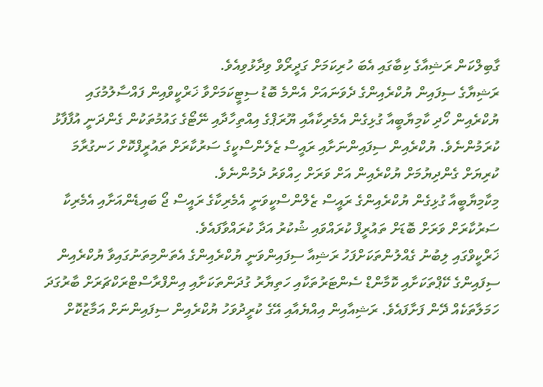ގާބިލްކަން ރަޝިއާގެ ކިބާގައި އެބަ ހުރިކަމަށް ގަދީރޯވް ވިދާޅުވިއެވެ.
ރަޝިޔާގެ ސިފައިން ޔުކްރެއިންގެ ދެވަނައަށް އެންމެ ބޮޑު ސިޓީކަމަށްވާ ޚަރްކީވްއިން ފައްސާލުމުގައި ޔުކްރެއިން ހޯދި ކާމިޔާބީއާ ގުޅިގެން އެމެރިކާއާއި ޔޫރަޕްގެ އިއްތިހާދާއި ނޭޓޯގެ ގައުމުތަކުން ގެންދަނީ އުފާފާޅު ކުރަމުންނެވެ. ޔުކްރެއިން ސިފައިންނަށާއި ރައީސް ޒެލެންސްކީގެ ސަރުކާރަށް ތައުރީފްކޮށް ހަނގުރާމަ ކުރިޔަށް ގެންދިޔުމަށް ޔުކްރެއިން އަށް ވަރަށް ހިއްވަރު ދެމުންނެވެ.
މިކާމިޔާބީއާ ގުޅިގެން ޔުކްރެއިންގެ ރައީސް ޒެލްންސްކީވަނީ އެމެރިކާގެ ރައީސް ޖޯ ބައިޑެންއަށާއި އެމެރިކާ ސަރުކާރަށް ވަރަށް ބޮޑަށް ތައުރީފް ކުރައްވައި ޝުކުރު އަދާ ކުރައްވާފައެވެ.
ޚަރްކީވްގައި ލިބުނު ގެއްލުންތަކަށްފަހު ރަޝިއާ ސިފައިންވަނީ ޔުކްރެއިންގެ އެތަންމިތަނުގައިވާ ޔުކްރެއިން ސިފައިންގެ ކޭޕްތަކަށާއި ކޮމާންޑް ސެންޓަރުތަކާއި ހަތިޔާރު ގުދަންތަކަށާއި އިންފްރާސްޓްރަކްޗަރަށް ބާރުގަދަ ހަމަލާތަކެއް ދޭން ފަށާފައެވެ. ރަޝިއާއިން އިއްޔެއާއި އޭގެ ކުރީދުވަހު ޔުކްރެއިން ސިފައިންނަށް އަމާޒުކޮށް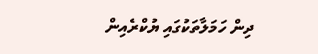ދިން ހަމަލާތަކުގައި ޔުކްރެއިން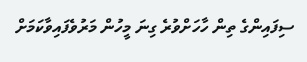ސިފައިންގެ ތިން ހާހަށްވުރެ ގިނަ މީހުން މަރުވެފައިވާކަމަށް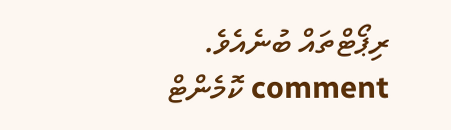ރިޕޯޓްތައް ބުނެއެވެ.
comment ކޮމެންޓް